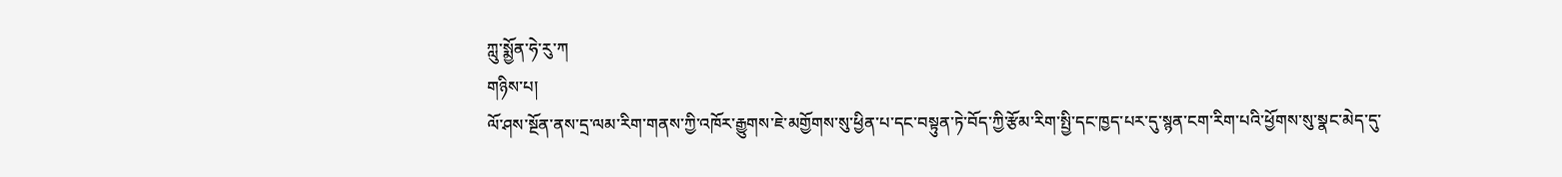ཀླུ་སྨྱོན་ཧེ་རུ་ཀ
གཉིས་པ།
ལོ་ཤས་སྔོན་ནས་དྲ་ལམ་རིག་གནས་ཀྱི་འཁོར་རྒྱུགས་ཇེ་མགྱོགས་སུ་ཕྱིན་པ་དང་བསྟུན་ཏེ་བོད་ཀྱི་རྩོམ་རིག་སྤྱི་དང་ཁྱད་པར་དུ་སྙན་ངག་རིག་པའི་ཕྱོགས་སུ་སྣང་མེད་དུ་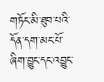གཏོང་མི་ཐུབ་པའི་དོན་དག་མང་པོ་ཞིག་བྱུང་དང་འབྱུང་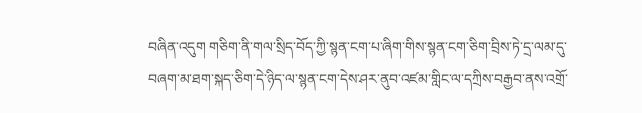བཞིན་འདུག གཅིག་ནི་གལ་སྲིད་བོད་ཀྱི་སྙན་ངག་པ་ཞིག་གིས་སྙན་ངག་ཅིག་བྲིས་ཏེ་དྲ་ལམ་དུ་བཞག་མ་ཐག་སྐད་ཅིག་དེ་ཉིད་ལ་སྙན་ངག་དེས་ཤར་ནུབ་འཛམ་གླིང་ལ་དཀྲིས་བརྒྱབ་ནས་འགྲོ་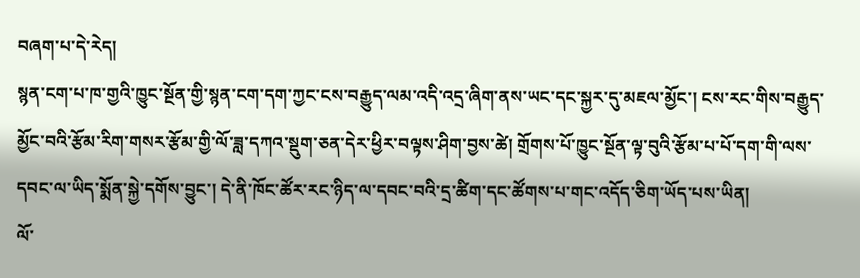བཞག་པ་དེ་རེད།
སྙན་ངག་པ་ཁ་གྱའི་ཁྱུང་སྔོན་གྱི་སྙན་ངག་དག་ཀྱང་ངས་བརྒྱུད་ལམ་འདི་འདྲ་ཞིག་ནས་ཡང་དང་སྐྱར་དུ་མཇལ་མྱོང་། ངས་རང་གིས་བརྒྱུད་མྱོང་བའི་རྩོམ་རིག་གསར་རྩོམ་གྱི་ལོ་ཟླ་དཀའ་སྡུག་ཅན་དེར་ཕྱིར་བལྟས་ཤིག་བྱས་ཚེ། གྲོགས་པོ་ཁྱུང་སྔོན་ལྟ་བུའི་རྩོམ་པ་པོ་དག་གི་ལས་དབང་ལ་ཡིད་སྨོན་སྐྱེ་དགོས་བྱུང་། དེ་ནི་ཁོང་ཚོར་རང་ཉིད་ལ་དབང་བའི་དྲ་ཚིག་དང་ཚོགས་པ་གང་འདོད་ཅིག་ཡོད་པས་ཡིན།
ལོ་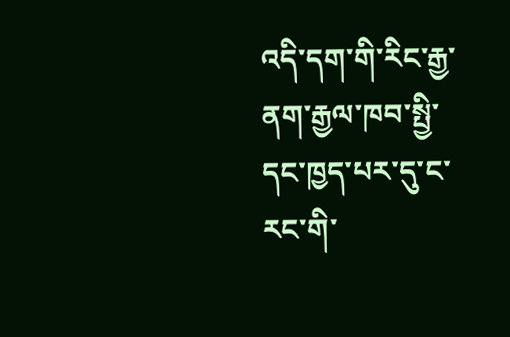འདི་དག་གི་རིང་རྒྱ་ནག་རྒྱལ་ཁབ་སྤྱི་དང་ཁྱད་པར་དུ་ང་རང་གི་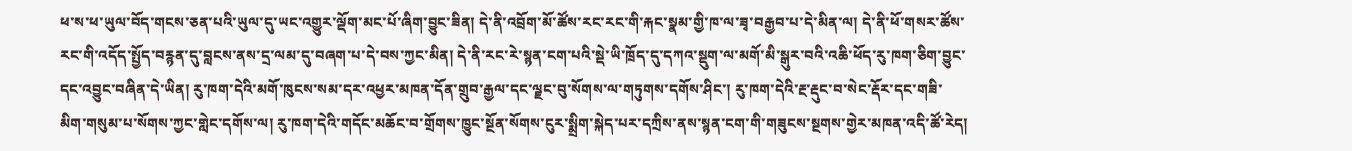ཕ་ས་ཕ་ཡུལ་བོད་གངས་ཅན་པའི་ཡུལ་དུ་ཡང་འགྱུར་ལྡོག་མང་པོ་ཞིག་བྱུང་ཟིན། དེ་ནི་འབྲོག་མོ་ཚོས་རང་རང་གི་རྐང་སྣམ་གྱི་ཁ་ལ་ཟྭ་བརྒྱབ་པ་དེ་མིན་ལ། དེ་ནི་ཕོ་གསར་ཚོས་རང་གི་འདོད་སྤྱོད་བརྙན་དུ་བླངས་ནས་དྲ་ལམ་དུ་བཞག་པ་དེ་བས་ཀྱང་མིན། དེ་ནི་རང་རེ་སྙན་ངག་པའི་སྡེ་ཡི་ཁྲོད་དུ་དཀའ་སྡུག་ལ་མགོ་མི་སྒུར་བའི་འཆི་ཕོད་རུ་ཁག་ཅིག་བྱུང་དང་འབྱུང་བཞིན་དེ་ཡིན། རུ་ཁག་དེའི་མགོ་ཁུངས་སམ་དར་འཕྱར་མཁན་དོན་གྲུབ་རྒྱལ་དང་ལྗང་བུ་སོགས་ལ་གཏུགས་དགོས་ཤིང་། རུ་ཁག་དེའི་རྔ་རྡུང་བ་སེང་རྡོར་དང་གཟི་མིག་གསུམ་པ་སོགས་ཀྱང་གླེང་དགོས་ལ། རུ་ཁག་དེའི་གདོང་མཆོང་བ་གྲོགས་ཁྱུང་སྔོན་སོགས་ངུར་སྨྲིག་སྐེད་པར་དཀྲིས་ནས་སྙན་ངག་གི་གཟུངས་སྔགས་གྱེར་མཁན་འདི་ཚོ་རེད།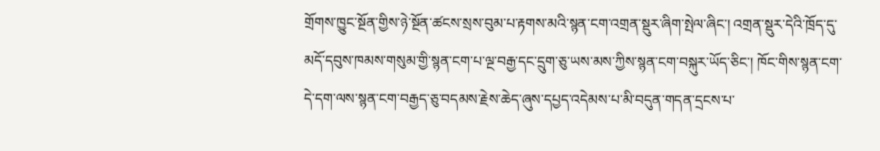གྲོགས་ཁྱུང་སྔོན་གྱིས་ཉེ་སྔོན་ཚངས་སྲས་བུམ་པ་རྟགས་མའི་སྙན་ངག་འགྲན་སྡུར་ཞིག་སྤེལ་ཞིང་། འགྲན་སྡུར་དེའི་ཁྲོད་དུ་མདོ་དབུས་ཁམས་གསུམ་གྱི་སྙན་ངག་པ་ལྔ་བརྒྱ་དང་དྲུག་ཅུ་ཡས་མས་ཀྱིས་སྙན་ངག་བསྐུར་ཡོད་ཅིང་། ཁོང་གིས་སྙན་ངག་དེ་དག་ལས་སྙན་ངག་བརྒྱད་ཅུ་བདམས་རྗེས་ཆེད་ཞུས་དཔྱད་འདེམས་པ་མི་བདུན་གདན་དྲངས་པ་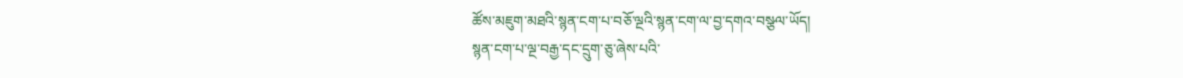ཚོས་མཇུག་མཐའི་སྙན་ངག་པ་བཅོ་ལྔའི་སྙན་ངག་ལ་བྱ་དགའ་བསྩལ་ཡོད།
སྙན་ངག་པ་ལྔ་བརྒྱ་དང་དྲུག་ཅུ་ཞེས་པའི་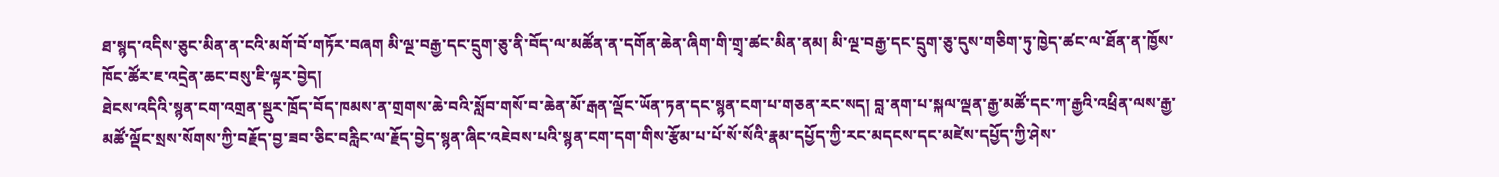ཐ་སྙད་འདིས་ཅུང་མིན་ན་ངའི་མགོ་བོ་གཏོར་བཞག མི་ལྔ་བརྒྱ་དང་དྲུག་ཅུ་ནི་བོད་ལ་མཚོན་ན་དགོན་ཆེན་ཞིག་གི་གྲྭ་ཚང་མིན་ནམ། མི་ལྔ་བརྒྱ་དང་དྲུག་ཅུ་དུས་གཅིག་ཏུ་ཁྱེད་ཚང་ལ་ཐོན་ན་ཁྱོས་ཁོང་ཚོར་ཇ་འདྲེན་ཆང་བསུ་ཇི་ལྟར་བྱེད།
ཐེངས་འདིའི་སྙན་ངག་འགྲན་སྡུར་ཁྲོད་བོད་ཁམས་ན་གྲགས་ཆེ་བའི་སློབ་གསོ་བ་ཆེན་མོ་རྒན་ལྡོང་ཡོན་ཏན་དང་སྙན་ངག་པ་གཅན་རང་སད། བླ་ནག་པ་སྐལ་ལྡན་རྒྱ་མཚོ་དང་ཀ་རྒྱའི་འཕྲིན་ལས་རྒྱ་མཚོ་ལྡོང་སྲས་སོགས་ཀྱི་བརྗོད་བྱ་ཟབ་ཅིང་བརླིང་ལ་རྗོད་བྱེད་སྙན་ཞིང་འཇེབས་པའི་སྙན་ངག་དག་གིས་རྩོམ་པ་པོ་སོ་སོའི་རྣམ་དཔྱོད་ཀྱི་རང་མདངས་དང་མཛེས་དཔྱོད་ཀྱི་ཤེས་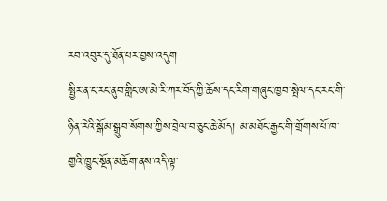རབ་འབུར་དུ་ཐོན་པར་བྱས་འདུག
སྤྱིར་ན་ང་རང་ནུབ་གླིང་ཨ་མེ་རི་ཀར་བོད་ཀྱི་ཆོས་དང་རིག་གཞུང་ཁྱབ་སྤེལ་དང་རང་གི་ཉིན་རེའི་སྒོམ་སྒྲུབ་སོགས་ཀྱིས་བྲེལ་བ་ཅུང་ཆེ་མོད། མ་མཐོང་རྒྱང་གི་གྲོགས་པོ་ཁ་གྱའི་ཁྱུང་སྔོན་མཆོག་ནས་འདི་ལྟ་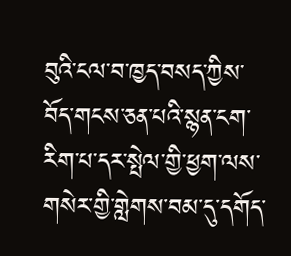བུའི་ངལ་བ་ཁྱད་བསད་ཀྱིས་བོད་གངས་ཅན་པའི་སྙན་ངག་རིག་པ་དར་སྤེལ་གྱི་ཕྱག་ལས་གསེར་གྱི་གླེགས་བམ་དུ་དགོད་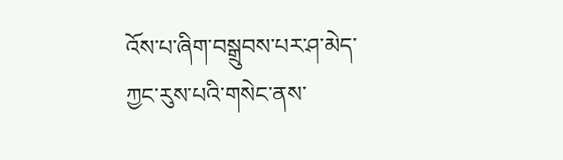འོས་པ་ཞིག་བསྒྲུབས་པར་ཤ་མེད་ཀྱང་རུས་པའི་གསེང་ནས་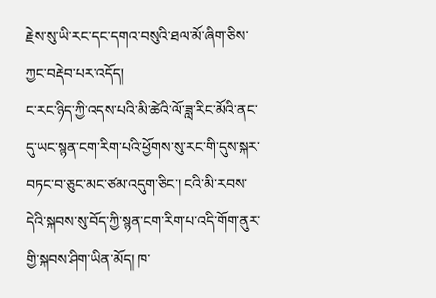རྗེས་སུ་ཡི་རང་དང་དགའ་བསུའི་ཐལ་མོ་ཞིག་ཅིས་ཀྱང་བརྡེབ་པར་འདོད།
ང་རང་ཉིད་ཀྱི་འདས་པའི་མི་ཚེའི་ལོ་ཟླ་རིང་མོའི་ནང་དུ་ཡང་སྙན་ངག་རིག་པའི་ཕྱོགས་སུ་རང་གི་དུས་སྐར་བཏང་བ་ཅུང་མང་ཙམ་འདུག་ཅིང་། ངའི་མི་རབས་དེའི་སྐབས་སུ་བོད་ཀྱི་སྙན་ངག་རིག་པ་འདི་གོག་ནུར་གྱི་སྐབས་ཤིག་ཡིན་མོད། ཁ་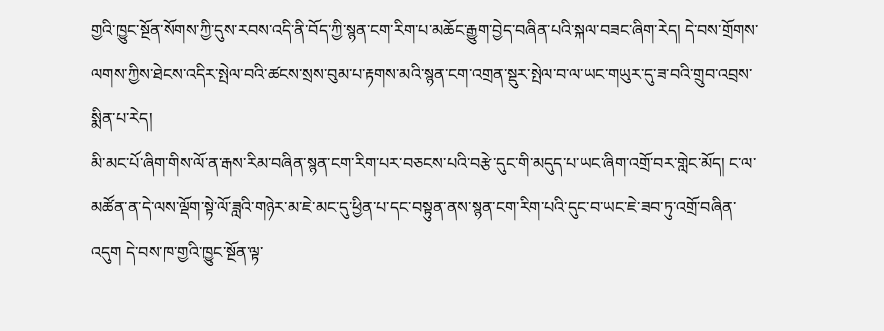གྱའི་ཁྱུང་སྔོན་སོགས་ཀྱི་དུས་རབས་འདི་ནི་བོད་ཀྱི་སྙན་ངག་རིག་པ་མཆོང་རྒྱུག་བྱེད་བཞིན་པའི་སྐལ་བཟང་ཞིག་རེད། དེ་བས་གྲོགས་ལགས་ཀྱིས་ཐེངས་འདིར་སྤེལ་བའི་ཚངས་སྲས་བུམ་པ་རྟགས་མའི་སྙན་ངག་འགྲན་སྡུར་སྤེལ་བ་ལ་ཡང་གཡུར་དུ་ཟ་བའི་གྲུབ་འབྲས་སྨིན་པ་རེད།
མི་མང་པོ་ཞིག་གིས་ལོ་ན་རྒས་རིམ་བཞིན་སྙན་ངག་རིག་པར་བཅངས་པའི་བརྩེ་དུང་གི་མདུད་པ་ཡང་ཞིག་འགྲོ་བར་གླེང་མོད། ང་ལ་མཚོན་ན་དེ་ལས་ལྡོག་སྟེ་ལོ་ཟླའི་གཉེར་མ་ཇེ་མང་དུ་ཕྱིན་པ་དང་བསྟུན་ནས་སྙན་ངག་རིག་པའི་དུང་བ་ཡང་ཇེ་ཟབ་ཏུ་འགྲོ་བཞིན་འདུག དེ་བས་ཁ་གྱའི་ཁྱུང་སྔོན་ལྟ་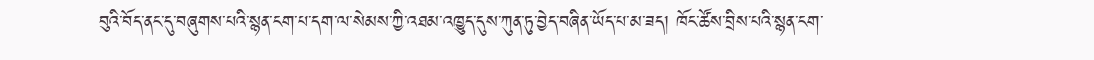བུའི་བོད་ནང་དུ་བཞུགས་པའི་སྙན་ངག་པ་དག་ལ་སེམས་ཀྱི་འཐམ་འཁྱུད་དུས་ཀུན་ཏུ་བྱེད་བཞིན་ཡོད་པ་མ་ཟད། ཁོང་ཚོས་བྲིས་པའི་སྙན་ངག་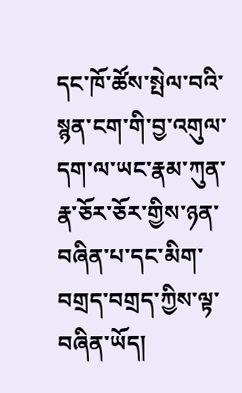དང་ཁོ་ཚོས་སྤེལ་བའི་སྙན་ངག་གི་བྱ་འགུལ་དག་ལ་ཡང་རྣམ་ཀུན་རྣ་ཅོར་ཅོར་གྱིས་ཉན་བཞིན་པ་དང་མིག་བགྲད་བགྲད་ཀྱིས་ལྟ་བཞིན་ཡོད།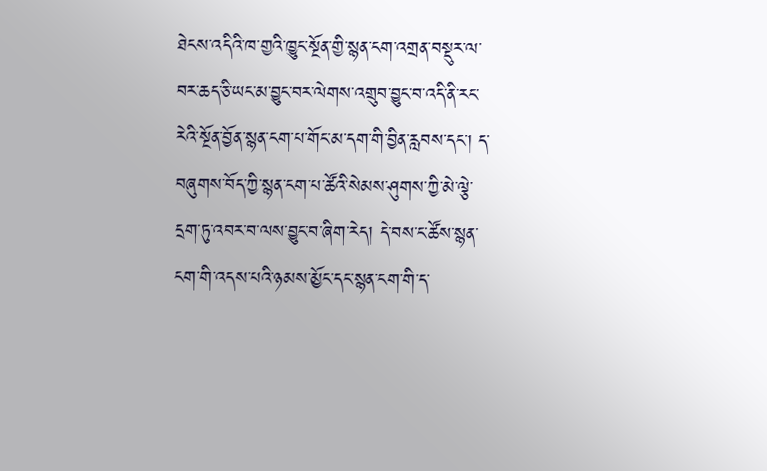ཐེངས་འདིའི་ཁ་གྱའི་ཁྱུང་སྔོན་གྱི་སྙན་ངག་འགྲན་བསྡུར་ལ་བར་ཆད་ཅི་ཡང་མ་བྱུང་བར་ལེགས་འགྲུབ་བྱུང་བ་འདི་ནི་རང་རེའི་སྔོན་བྱོན་སྙན་ངག་པ་གོང་མ་དག་གི་བྱིན་རླབས་དང་། ད་བཞུགས་བོད་ཀྱི་སྙན་ངག་པ་ཚོའི་སེམས་ཤུགས་ཀྱི་མེ་ལྕེ་དྲག་ཏུ་འབར་བ་ལས་བྱུང་བ་ཞིག་རེད། དེ་བས་ང་ཚོས་སྙན་ངག་གི་འདས་པའི་ཉམས་མྱོང་དང་སྙན་ངག་གི་ད་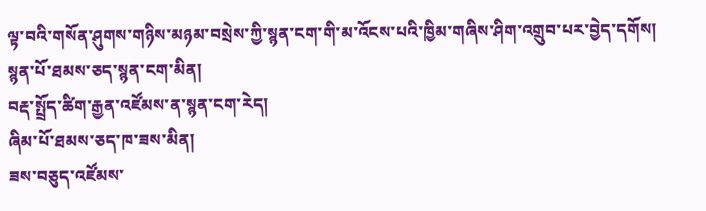ལྟ་བའི་གསོན་ཤུགས་གཉིས་མཉམ་བསྲེས་ཀྱི་སྙན་ངག་གི་མ་འོངས་པའི་ཁྱིམ་གཞིས་ཤིག་འགྲུབ་པར་བྱེད་དགོས།
སྙན་པོ་ཐམས་ཅད་སྙན་ངག་མིན།
བརྡ་སྤྲོད་ཚིག་རྒྱན་འཛོམས་ན་སྙན་ངག་རེད།
ཞིམ་པོ་ཐམས་ཅད་ཁ་ཟས་མིན།
ཟས་བཅུད་འཛོམས་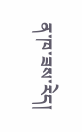ན་ཁ་ཟས་རེད།